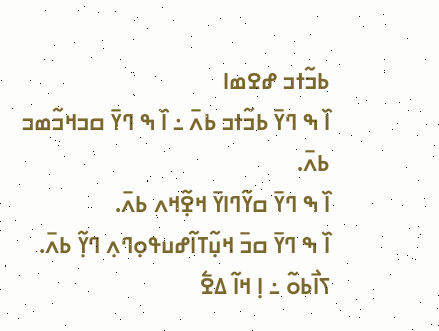ߕߏ߬ߙߏ ߝߐߘߊ
ߊ߰ ߒ ߣߌ߫ ߕߏ߬ߙߏ ߕߍ߫ ߸ ߊ߰ ߒ ߣߌ߫ ߛߏߞߏ߬ߘߏ ߕߍ߫.
ߊ߰ ߒ ߣߌ߫ ߛߌ߬ߣߊߌ߫ ߞߐ߲߬ߞߍ ߕߍ߫.
ߊ߰ ߒ ߣߌ߫ ߛߏ߫ ߞߎ߲߬ߠߊ߬ߝߎߟߋ߲ߣߍ߲ ߣߌ߲߬ ߕߍ߫.
ߖߊ߯ߕߋ߬ ߸ ߊ߲ ߞߊ߬ ߡߐ߱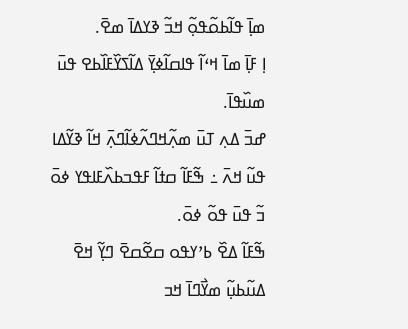ߘߊ߲߫ ߟߊ߬ߕߋ߬ߟߋ߲߬ ߞߏ߬ ߢߌߡߊ߫ ߘߐ߫.
ߊ߲ ߓߊ߲߫ ߘߊ߫ ߞߵߊ߬ ߟߊߛߊ߬ߦߌ߲߫ ߡߊ߬ߖߌ߰ߓߊ߰ߕߐ ߟߎ߫ ߘߎ߰ߟߊ߫.
ߝߏ߫ ߡߍ߲ ߠߎ߫ ߘߍ߲߬ߞߣߍ߬ߦߊ߬ߣߍ߲߫ ߞߊ߬ ߢߌ߬ߡߊ ߟߎ߬ ߞߍ߫ ߸ ߒ߬ߓߊ߬ ߛߙߊ߬ ߓߟߏߕߍ߰ߓߊߟߌ ߦߋ߫ ߏ߬ ߟߎ߫ ߟߋ߬ ߦߋ߫.
ߒ߬ߓߊ߬ ߡߐ߰ ߕߴߌߟߋ ߛߐ߬ߛߐ߫ ߣߌ߲߬ ߞߐ߫ ߡߎ߬ߕߎ߲߬ ߘߌ߯ߣߊ߫ ߞߏ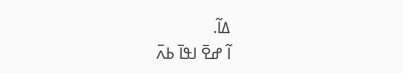ߡߊ߬.
ߊ߬ ߝߐ߫ ߊߟߊ߫ ߕߍ߫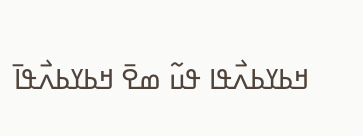ߞߕߌߕߍ߯ߟߊ ߟߎ߬ ߘߐ߫ ߞߕߌߕߍ߯ߟߊ߫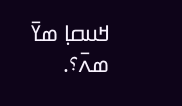ߞߎߛߊ߲ ߘߌ߫ ߘߍ߫؟.